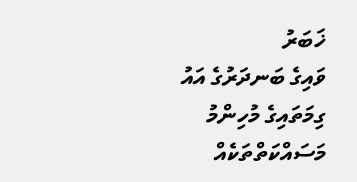ޚަބަރު
ވައިގެ ބަނދަރުގެ އައު ގިމަތައިގެ މުހިންމު މަސައްކަތްތަކެއް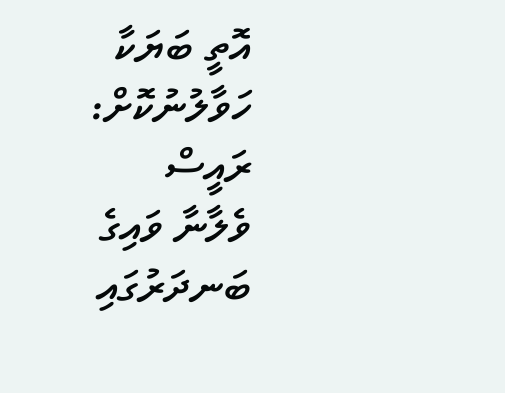އޮތީ ބަޔަކާ ހަވާލުނުކޮށް: ރައީސް
ވެލާނާ ވައިގެ ބަނދަރުގައި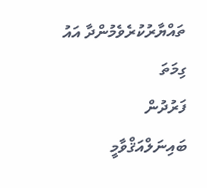ތައްޔާރުކުރެވެމުންދާ އައު ގިމަތަ
ފަރުދުން
ބައިނަލްއަޤްވާމީ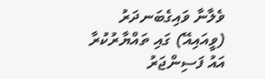ވެލާނާ ވައިގެބަނދަރު (ވީއައިއޭ) ގައި ތައްޔާރުކުރާ އައު ފަސިންޖަރު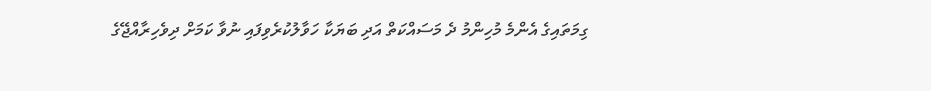ގިމަތައިގެ އެންމެ މުހިންމު ދެ މަސައްކަތް އަދި ބަޔަކާ ހަވާލުކުރެވިފައި ނުވާ ކަމަށް ދިވެހިރާއްޖޭގެ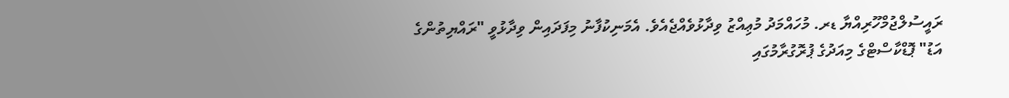ރައީސުލްޖުމްހޫރިއްޔާ ޑރ. މުހައްމަދު މުޢިއްޒު ވިދާޅުވެއްޖެއެވެ. އެމަނިކުފާނު މިފަދައިން ވިދާޅުވީ "ރައްޔިތުންގެ އަޑު" ޕޮޑްކާސްޓްގެ މިއަދުގެ ޕުރޮގުރާމުގައި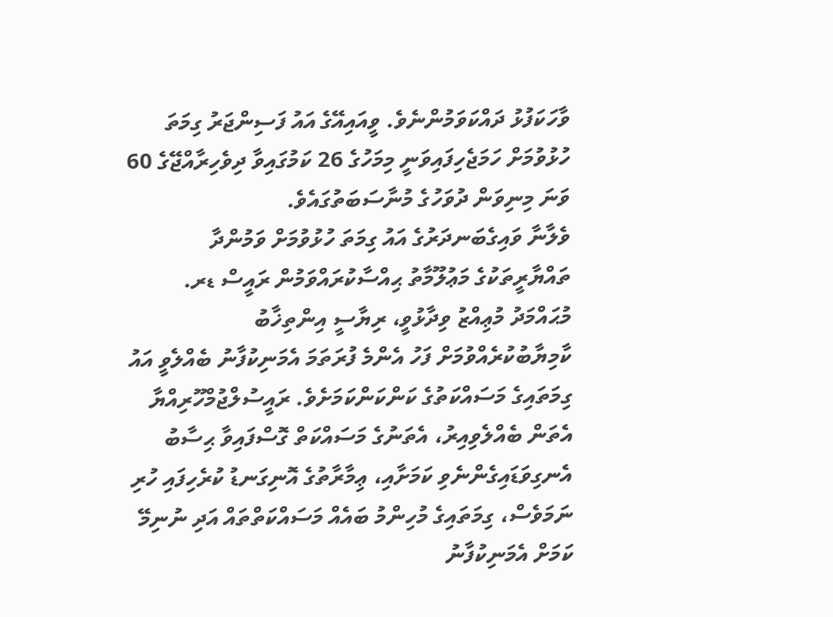ވާހަކަފުޅު ދައްކަވަމުންނެވެ. ވީއައިއޭގެ އައު ފަސިންޖަރު ގިމަތަ ހުޅުވުމަށް ހަމަޖެހިފައިވަނީ މިމަހުގެ 26 ކަމުގައިވާ ދިވެހިރާއްޖޭގެ 60 ވަނަ މިނިވަން ދުވަހުގެ މުނާސަބަތުގައެވެ.
ވެލާނާ ވައިގެބަނދަރުގެ އައު ގިމަތަ ހުޅުވުމަށް ވަމުންދާ ތައްޔާރީތަކުގެ މަޢުލޫމާތު ޙިއްސާކުރައްވަމުން ރައީސް ޑރ. މުޙައްމަދު މުޢިއްޒު ވިދާޅުވީ، ރިޔާސީ އިންތިޚާބު ކާމިޔާބުކުރެއްވުމަށް ފަހު އެންމެ ފުރަތަމަ އެމަނިކުފާނު ބެއްލެވީ އައު ގިމަތައިގެ މަސައްކަތުގެ ކަންކަންކަމަށެވެ. ރައީސުލްޖުމްހޫރިއްޔާ އެތަން ބެއްލެވިއިރު، އެތަނުގެ މަސައްކަތް ގޮސްފައިވާ ޙިސާބު އެނގިވަޑައިގެންނެވި ކަމަށާއި، ޢިމާރާތުގެ އޮނިގަނޑު ކުރެހިފައި ހުރި ނަމަވެސް، ގިމަތައިގެ މުހިންމު ބައެއް މަސައްކަތްތައް އަދި ނުނިމޭ ކަމަށް އެމަނިކުފާނު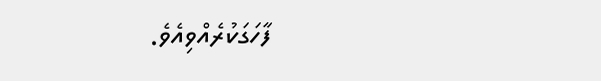ފާހަގަކުރެއްވިއެވެ.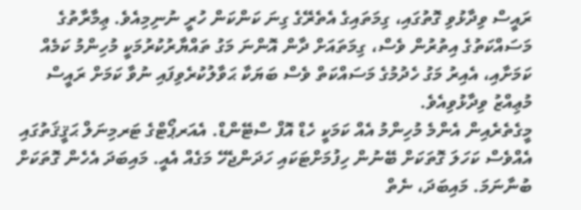ރައީސް ވިދާޅުވި ގޮތުގައި، ގިމަތައިގެ އެތެރޭގެ ގިނަ ކަންކަން ހުރީ ނުނިމިއެވެ. ޢިމާރާތުގެ މަސައްކަތުގެ އިތުރުން ވެސް، ގިމަތައަށް ދާން އޮންނަ މަގު ތައްޔާރުކުރުމަކީ މުހިންމު ކަމެއް ކަމަށާއި، އެއިރު މަގު ހެދުމުގެ މަސައްކަތް ވެސް ބަޔަކާ ޙަވާލުކުރެވިފައި ނުވާ ކަމަށް ރައީސް މުޢިއްޒު ވިދާޅުވިއެވެ.
މީގެތެރެއިން އެންމެ މުހިންމު އެއް ކަމަކީ ހެޑް އޮފް ސްޓޭންޑް. އެއަރޕޯޓްގެ ޓަރމިނަލް ޙަޤީޤަތުގައި އެއްވެސް ކަހަލަ ގޮތަކަށް ބޭނުން ހިފުމަށްޓަކައި ހަދަންޖެހޭ މަގެއް އެއީ. މައިބަދަ އެހެން ގޮތަކަށް ބުނާނަމަ. މައިބަދަ، ނެތް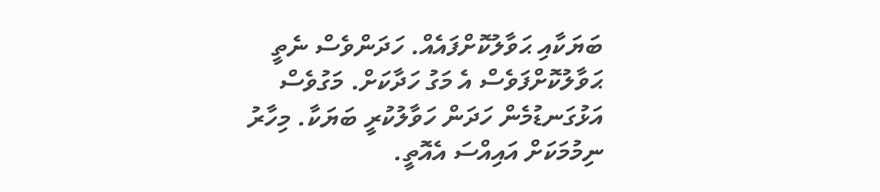ބަޔަކާއި ޙަވާލުކޮށްފައެއް. ހަދަންވެސް ނެތީ ޙަވާލުކޮށްފަވެސް އެ މަގު ހަދާކަށް. މަގުވެސް އަޅުގަނޑުމެން ހަދަން ހަވާލުކުރީ ބަޔަކާ. މިހާރު ނިމުމަކަށް އައިއްސަ އެއޮތީ.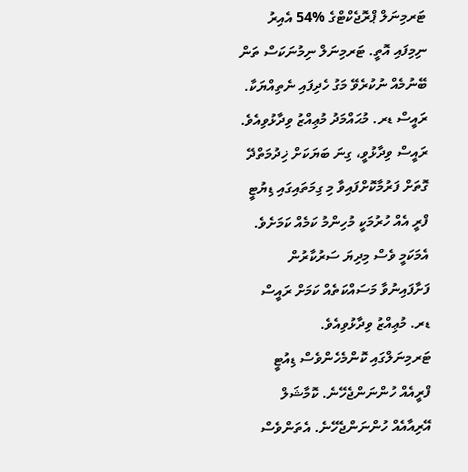ޓަރމިނަލް ޕްރޮޖެކްޓްގެ %54 އެއިރު ނިމިފައި އޮތީ. ޓަރމިނަލް ނިމުނަކަސް ތަން ބޭނުމެއް ނުކުރެވޭ މަގު ހެދިފައި ނެތިއްޔަކާ.
ރައީސް ޑރ. މުޙައްމަދު މުޢިއްޒު ވިދާޅުވިއެވެ.
ރައީސް ވިދާޅުވީ، ގިނަ ބަޔަކަށް ޚިދުމަތްދޭ ގޮތަށް ފަރުމާކޮށްފައިވާ މި ގިމަތައިގައި ޑިޔުޓީ ފްރީ އެއް ހުރުމަކީ މުހިންމު ކަމެއް ކަމަށެވެ. އެމަކަމީ ވެސް މިދިޔަ ސަރުކާރުން ފަށާފައިނުވާ މަސައްކަތެއް ކަމަށް ރައީސް ޑރ. މުޢިއްޒު ވިދާޅުވިއެވެ.
ޓަރމިނަލްގައި ކޮންމެހެންވެސް ޑިއުޓީ ފްރީއެއް ހުންނަންޖެހޭނެ. ކޮމާޝަލް އޭރިއާއެއް ހުންނަންޖެހޭނެ. އެތަންވެސް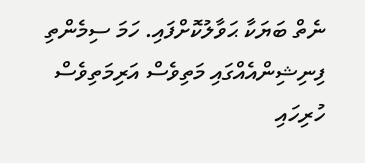ނެތް ބަޔަކާ ޙަވާލުކޮށްފައި. ހަމަ ސިމެންތި ފިނިޝިންއެއްގައި މަތިވެސް އަރިމަތިވެސް ހުރިހައި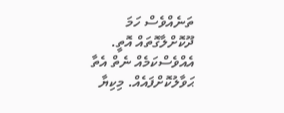ތަނެއްވެސް ހަމަ ދޫކޮށްލާގޮތައް އޮތީ. އެއްވެސްކަމެއް ނެތް އެތާ ޙަވާލުކޮށްފައެއް. މިކިޔާ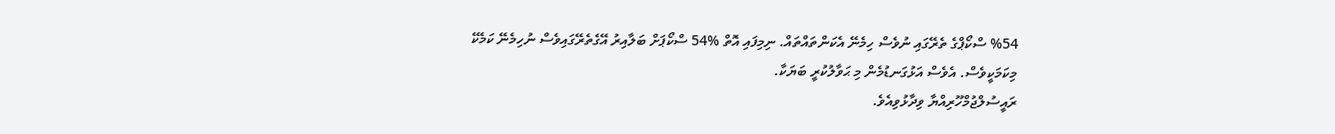%54 ސްކޯޕްގެ ތެރޭގައި ނުވެސް ހިމެނޭ އެކަންތައްތައް. ނިމިފައި އޮތް %54 ސްކޯޕަށް ބަލާއިރު އޭގެތެރޭގައިވެސް ނުހިމެނޭ ކަމެކޭ މިކަމަކީވެސް. އެވެސް އަޅުގަނޑުމެން މި ޙަވާލުކުރީ ބަޔަކާ.
ރައީސުލްޖުމްހޫރިއްޔާ ވިދާޅުވިއެވެ.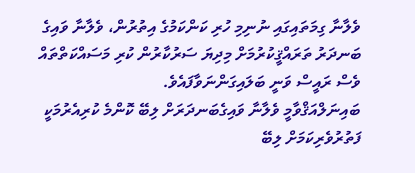ވެލާނާ ގިމަތައިގައި ނުނިމި ހުރި ކަންކަމުގެ އިތުރުން، ވެލާނާ ވައިގެ ބަނދަރު ތަރައްޤީކުރުމަށް މިދިޔަ ސަރުކާރުން ކުރި މަސައްކަތްތައް ވެސް ރައީސް ވަނީ ބަލައިގަންނަވާފައެވެ.
ބައިނަލްއަޤްވާމީ ވެލާނާ ވައިގެބަނދަރަށް ލިބޭ ކޮންމެ ކުރިއެރުމަކީ ފަތުރުވެރިކަމަށް ލިބޭ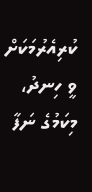ކުރިއެރުމަކަށް ވީ ހިނދު، މިކަމުގެ ނަފާ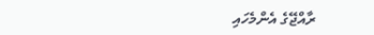ރާއްޖޭގެ އެންމެހައި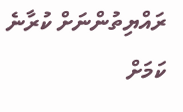ރައްޔިތުންނަށް ކުރާނެ ކަމަށް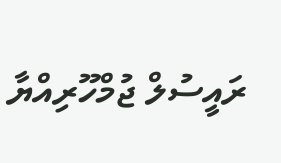ރައީސުލް ޖުމްހޫރިއްޔާ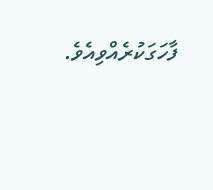ފާހަގަކުރެއްވިއެވެ.